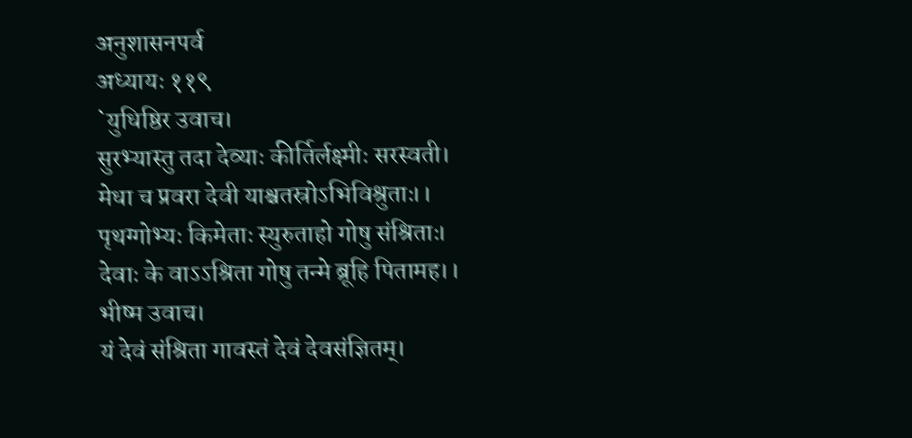अनुशासनपर्व
अध्यायः ११९
`युधिष्ठिर उवाच।
सुरभ्यास्तु तदा देव्याः कीर्तिर्लक्ष्मीः सरस्वती।
मेधा च प्रवरा देवी याश्चतस्रोऽभिविश्रुताः।।
पृथग्गोभ्यः किमेताः स्युरुताहो गोषु संश्रिताः।
देवाः के वाऽऽश्रिता गोषु तन्मे ब्रूहि पितामह।।
भीष्म उवाच।
यं देवं संश्रिता गावस्तं देवं देवसंज्ञितम्।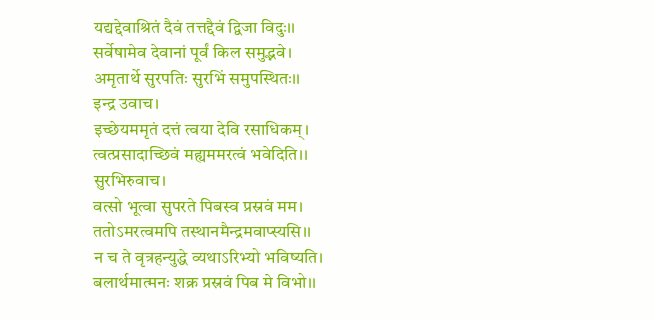यद्यद्देवाश्रितं दैवं तत्तद्दैवं द्विजा विदुः।।
सर्वेषामेव देवानां पूर्वं किल समुद्भवे।
अमृतार्थे सुरपतिः सुरभिं समुपस्थितः।।
इन्द्र उवाच।
इच्छेयममृतं दत्तं त्वया देवि रसाधिकम्।
त्वत्प्रसादाच्छिवं मह्यममरत्वं भवेदिति।।
सुरभिरुवाच।
वत्सो भूत्वा सुपरते पिबस्व प्रस्रवं मम।
ततोऽमरत्वमपि तस्थानमैन्द्रमवाप्स्यसि।।
न च ते वृत्रहन्युद्धे व्यथाऽरिभ्यो भविष्यति।
बलार्थमात्मनः शक्र प्रस्रवं पिब मे विभो।।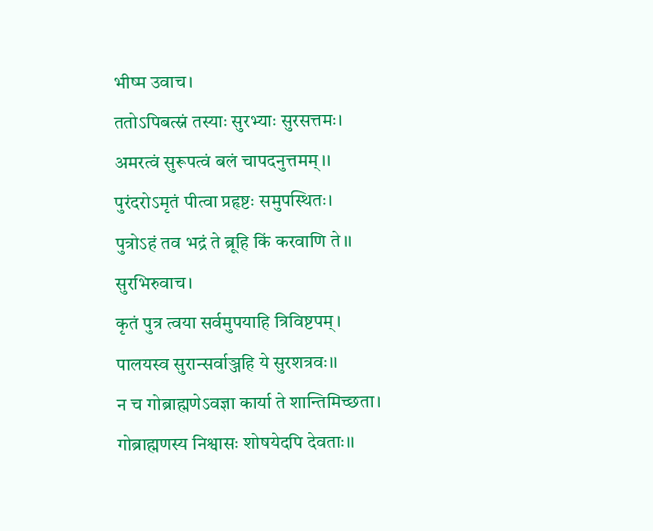भीष्म उवाच।
ततोऽपिबत्स्नं तस्याः सुरभ्याः सुरसत्तमः।
अमरत्वं सुरूपत्वं बलं चापदनुत्तमम्।।
पुरंदरोऽमृतं पीत्वा प्रहृष्टः समुपस्थितः।
पुत्रोऽहं तव भद्रं ते ब्रूहि किं करवाणि ते।।
सुरभिरुवाच।
कृतं पुत्र त्वया सर्वमुपयाहि त्रिविष्टपम्।
पालयस्व सुरान्सर्वाञ्जहि ये सुरशत्रवः।।
न च गोब्राह्मणेऽवज्ञा कार्या ते शान्तिमिच्छता।
गोब्राह्मणस्य निश्वासः शोषयेदपि देवताः।।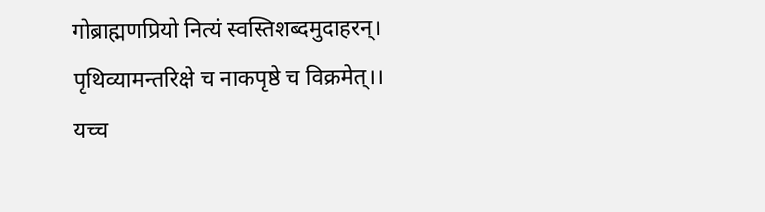गोब्राह्मणप्रियो नित्यं स्वस्तिशब्दमुदाहरन्।
पृथिव्यामन्तरिक्षे च नाकपृष्ठे च विक्रमेत्।।
यच्च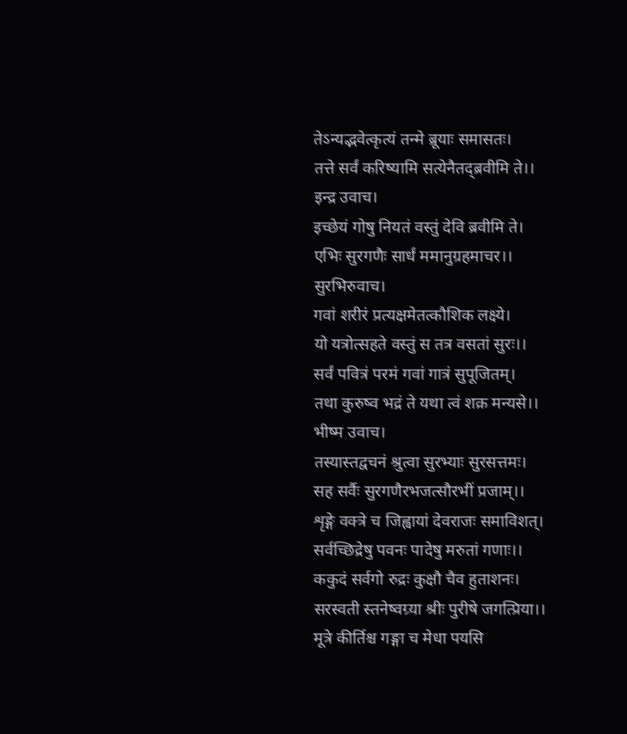तेऽन्यद्भवेत्कृत्यं तन्मे ब्रूयाः समासतः।
तत्ते सर्वं करिष्यामि सत्येनैतद्ब्रवीमि ते।।
इन्द्र उवाच।
इच्छेयं गोषु नियतं वस्तुं देवि ब्रवीमि ते।
एभिः सुरगणैः सार्धं ममानुग्रहमाचर।।
सुरभिरुवाच।
गवां शरीरं प्रत्यक्षमेतत्कौशिक लक्ष्ये।
यो यत्रोत्सहते वस्तुं स तत्र वसतां सुरः।।
सर्वं पवित्रं परमं गवां गात्रं सुपूजितम्।
तथा कुरुष्व भद्रं ते यथा त्वं शक्र मन्यसे।।
भीष्म उवाच।
तस्यास्तद्वचनं श्रुत्वा सुरभ्याः सुरसत्तमः।
सह सर्वैः सुरगणैरभजत्सौरभीं प्रजाम्।।
शृङ्गे वक्त्रे च जिह्वायां देवराजः समाविशत्।
सर्वच्छिद्रेषु पवनः पादेषु मरुतां गणाः।।
ककुदं सर्वगो रुद्रः कुक्षौ चैव हुताशनः।
सरस्वती स्तनेष्वग्र्या श्रीः पुरीषे जगत्प्रिया।।
मूत्रे कीर्तिश्च गङ्गा च मेधा पयसि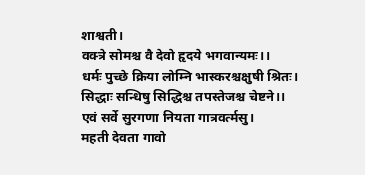शाश्वती।
वक्त्रे सोमश्च वै देवो हृदये भगवान्यमः।।
धर्मः पुच्छे क्रिया लोम्नि भास्करश्चक्षुषी श्रितः।
सिद्धाः सन्धिषु सिद्धिश्च तपस्तेजश्च चेष्टने।।
एवं सर्वे सुरगणा नियता गात्रवर्त्मसु।
महती देवता गावो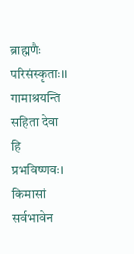ब्राह्मणैः परिसंस्कृताः।।
गामाश्रयन्ति सहिता देवा हि प्रभविष्णवः।
किमासां सर्वभावेन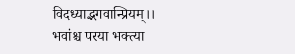विदध्याद्भगवान्प्रियम्।।
भवांश्च परया भक्त्या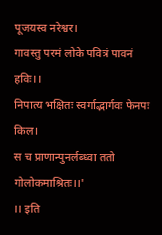पूजयस्व नरेश्वर।
गावस्तु परमं लोके पवित्रं पावनं हविः।।
निपात्य भक्षितः स्वर्गाद्भार्गवः फेनपः किल।
स च प्राणान्पुनर्लब्ध्वा ततो गोलोकमाश्रितः।।'
।। इति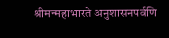श्रीमन्महाभारते अनुशासनपर्वणि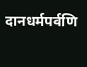दानधर्मपर्वणि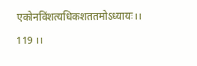एकोनविंशत्यधिकशततमोऽध्यायः।। 119 ।।